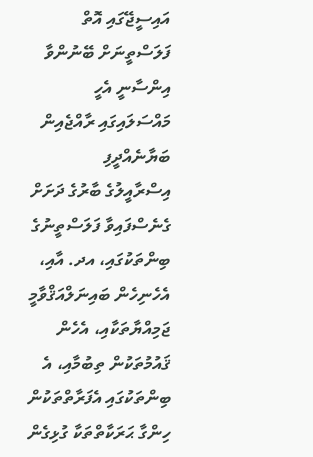އައިސީޖޭގައި އޮތް ފަލަސްތީނަށް ބޭނުންވާ އިންސާނީ އެހީ މައްސަލައިގައި ރާއްޖެއިން ބަޔާނެއްދީފި
އިސްރާއީލުގެ ބާރުގެ ދަށަށް ގެނެސްފައިވާ ފަލަސްތީނުގެ ބިންތަކުގައި، އދ. އާއި، އެހެނިހެން ބައިނަލްއަޤްވާމީ ޖަމިއްޔާތަކާއި، އެހެން ޤައުމުތަކުން ތިބުމާއި، އެ ބިންތަކުގައި އެފަރާތްތަކުން ހިންގާ ޙަރަކާތްތަކާ ގުޅިގެން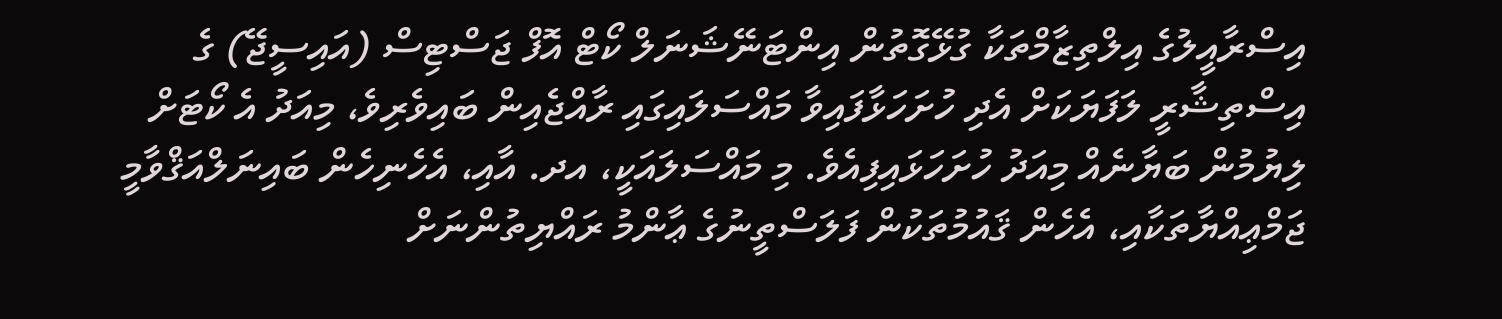އިސްރާއީލުގެ އިލްތިޒާމްތަކާ ގުޅޭގޮތުން އިންޓަނޭޝަނަލް ކޯޓް އޮފް ޖަސްޓިސް (އައިސީޖޭ) ގެ އިސްތިޝާރީ ލަފަޔަކަށް އެދި ހުށަހަޅާފައިވާ މައްސަލައިގައި ރާއްޖެއިން ބައިވެރިވެ، މިއަދު އެ ކޯޓަށް ލިޔުމުން ބަޔާނެއް މިއަދު ހުށަހަޅައިފިއެވެ. މި މައްސަލައަކީ، އދ. އާއި، އެހެނިހެން ބައިނަލްއަޤްވާމީ ޖަމްޢިއްޔާތަކާއި، އެހެން ޤައުމުތަކުން ފަލަސްތީނުގެ ޢާންމު ރައްޔިތުންނަށް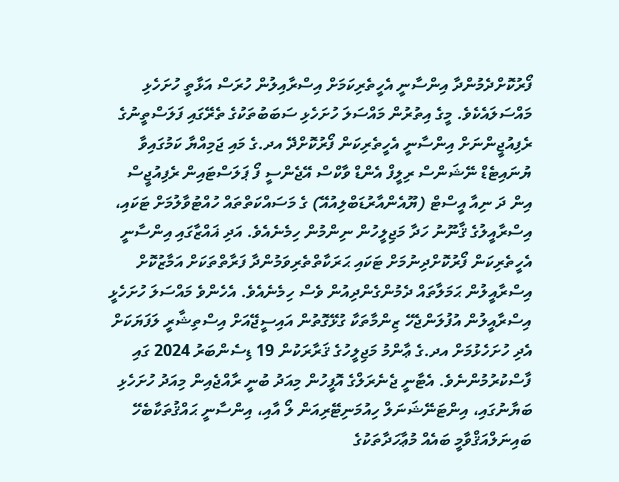ފޯރުކޮށްދެމުންދާ އިންސާނީ އެހީތެރިކަމަށް އިސްރާއިލުން ހުރަސް އަޅާތީ ހުށަހެޅި މައްސަލައެކެވެ. މީގެ އިތުރުން މައްސަލަ ހުށަހެޅި ސަބަބުތަކުގެ ތެރޭގައި ފަލަސްތީނުގެ ރެފިއުޖީންނަށް އިންސާނީ އެހީތެރިކަން ފޯރުކޮށްދޭ އދ.ގެ މައި ޖަމިއްޔާ ކަމުގައިވާ ޔުނައިޓެޑް ނޭޝަންސް ރިލީފް އެންޑް ވާކްސް އޭޖެންސީ ފޯ ޕަލަސްޓައިން ރެފިއުޖީސް އިން ދަ ނިއާ އީސްޓް (ޔޫއެންއާރުޑަބްލިއުއޭ) ގެ މަސައްކަތްތައް ހުއްޓުވާލުމަށް ޓަކައި، އިސްރާއީލުގެ ޤާނޫނު ހަދާ މަޖިލީހުން ނިންމުން ހިމެނެއެވެ. އަދި ޣައްޒާގައި އިންސާނީ އެހީތެރިކަން ފޯރުކޮށްދިނުމަށް ޓަކައި ޙަރަކާތްތެރިވަމުންދާ ފަރާތްތަކަށް އަމާޒުކޮށް އިސްރާއީލުން ޙަމަލާތައް ދެމުންގެންދިއުން ވެސް ހިމެނެއެވެ. އެހެންވެ މައްސަލަ ހުށަހެޅީ އިސްރާއީލުން އުފުލަންޖެހޭ ޒިންމާތަކާ ގުޅޭގޮތުން އައިސީޖޭއަށް އިސްތިޝާރީ ލަފަޔަކަށް އެދި ހުށަހެޅުމަށް އދ.ގެ ޢާންމު މަޖިލީހުގެ ޤަރާރަކުން 19 ޑިސެންބަރު 2024 ގައި ފާސްކުރުމުންނެވެ. އެޓާނީ ޖެނެރަލްގެ އޮފީހުން މިއަދު ބުނީ ރާއްޖެއިން މިއަދު ހުށަހެޅި ބަޔާނުގައި، އިންޓަނޭޝަނަލް ހިއުމަނިޓޭރިއަން ލޯ އާއި، އިންސާނީ ޙައްޤުތަކާބެހޭ ބައިނަލްއަޤްވާމީ ބައެއް މުޢާހަދާތަކުގެ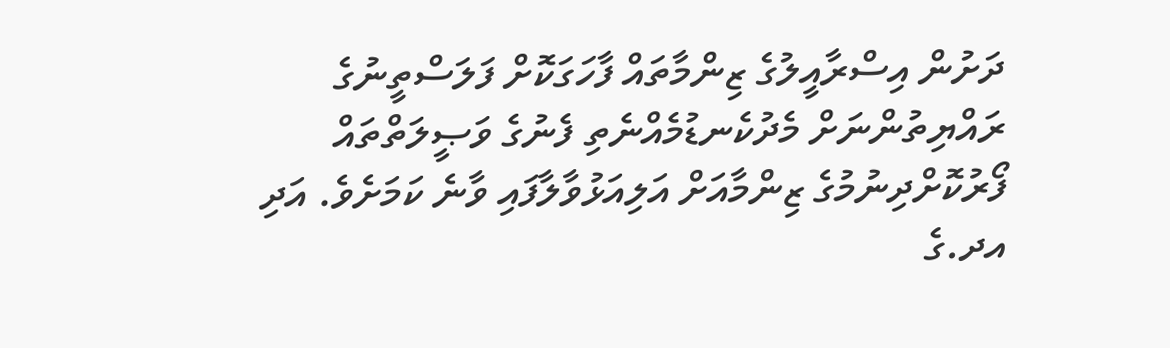ދަށުން އިސްރާއީލުގެ ޒިންމާތައް ފާހަގަކޮށް ފަލަސްތީނުގެ ރައްޔިތުންނަށް މެދުކެނޑުމެއްނެތި ފެނުގެ ވަޞީލަތްތައް ފޯރުކޮށްދިނުމުގެ ޒިންމާއަށް އަލިއަޅުވާލާފައި ވާނެ ކަމަށެވެ. އަދި އދ.ގެ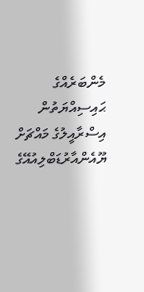މެންބަރެއްގެ ޙައިސިއްޔަތުން އިސްރާއީލުގެ މައްޗަށް ޔޫއެންއާރުޑަބްލިއުއޭގެ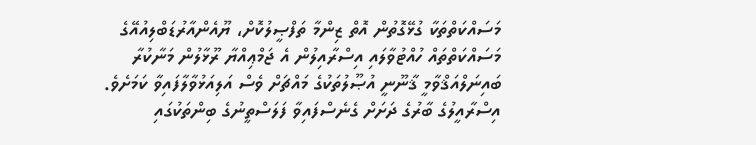މަސައްކަތްތަކާ ގުޅޭގޮތުން އޮތް ޒިންމާ ތަފްޞީލުކޮށް، ޔޫއެންއާރުޑަބްލިއުއޭގެ މަސައްކަތްތައް ހުއްޓުވާލައި އިސްރާއިލުން އެ ޖަމްޢިއްޔާ ރޫޅާލުން މަނާކުރާ ބައިނަލްއަޤްވާމީ ޤާނޫނީ އުޞޫލުތަކުގެ މައްޗަށް ވެސް އަލިއަޅުވާލާފައިވާ ކަމަށެވެ. އިސްރާއީލުގެ ބާރުގެ ދަށަށް ގެނެސްފައިވާ ފަލަސްތީނުގެ ބިންތަކުގައި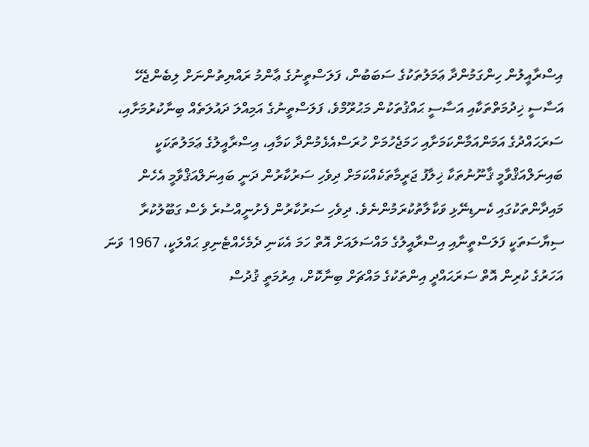އިސްރާއީލުން ހިންގަމުންދާ ޢަމަލުތަކުގެ ސަބަބުން، ފަލަސްތީނުގެ ޢާންމު ރައްޔިތުންނަށް ލިބެންޖެހޭ އަސާސީ ޚިދުމަތްތަކާއި އަސާސީ ޙައްޤުތަކުން މަޙުރޫމްވެ، ފަލަސްތީނުގެ އަމިއްލަ ދައުލަތެއް ބިނާކުރުމަށާއި، ސަރަޙައްދުގެ އަމަންއަމާންކަމަށާއި ހަމަޖެހުމަށް ހުރަސްއެޅެމުންދާ ކަމާއި، އިސްރާއީލުގެ ޢަމަލުތަކަކީ ބައިނަލްއަޤްވާމީ ޤާނޫނުތަކާ ޚިލާފު ޖަރީމާތަކެއްކަމަށް ދިވެހި ސަރުކާރުން ދަނީ ބައިނަލްއަޤްވާމީ އެހެން މައިދާންތަކުގައި ކެނޑިނޭޅި ވަކާލާތުކުރަމުންނެވެ. ދިވެހި ސަރުކާރުން ފެށުނީއްސުރެ ވެސް ގަބޫލުކުރާ ސިޔާސަތަކީ ފަލަސްތީނާއި އިސްރާއީލުގެ މައްސަލައަށް އޮތް ހަމަ އެކަނި ދެމެހެއްޓެނިވި ޙައްލަކީ، 1967 ވަނަ އަހަރުގެ ކުރިން އޮތް ސަރަޙައްދީ އިންތަކުގެ މައްޗަށް ބިނާކޮށް، އިރުމަތީ ޤުދުސް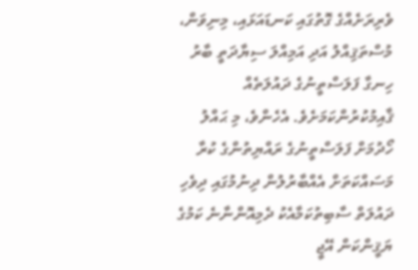ވެރިރަށެއްގެ ގޮތުގައި ކަނޑައަޅައި، މިނިވަން، މުސްތަޤިއްލު އަދި އަމިއްލަ ސިޔާދަތީ ބާރު ހިނގާ ފަލަސްތީނުގެ ދައުލަތެއް ޤާއިމުކުރުންކަމަށެވެ. އެހެންވެ، މި ޙައްލު ހޯދުމަށް ފަލަސްތީނުގެ ރައްޔިތުންގެ ކުރާ މަސައްކަތަށް އެއްބާރުލުން ދިނުމުގައި ދިވެހި ދައުލަތް ސާބިތުކަމާއެކު ދެމިއޮންނާނެ ކަމުގެ ޔަޤީންކަން އޭޖީ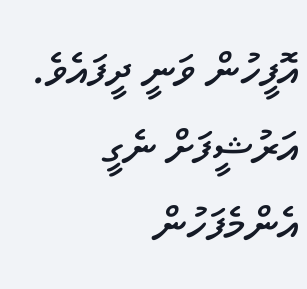އޮފީހުން ވަނީ ދީފައެވެ.
އަރުޝީފަށް ނެގީ
އެންމެފަހުން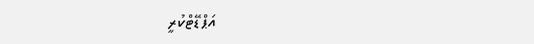އަޕްޑޭޓްކުރީ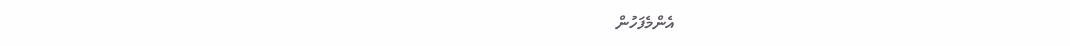އެންމެފަހުން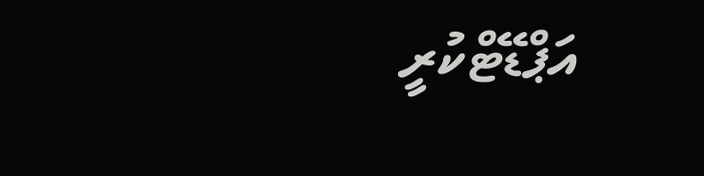އަޕްޑޭޓްކުރީ